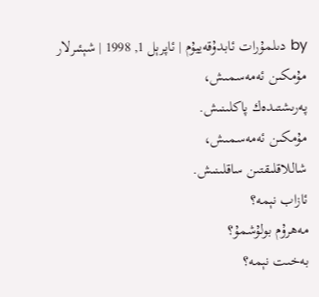by دىلمۇرات ئابدۇقەييۇم | ئاپرېل 1, 1998 | شېئىرلار
مۇمكىن ئەمەسمىش،
پەرىشتىدەك پاكلىنىش.
مۇمكىن ئەمەسمىش،
شاللاقلىقتىن ساقلىنىش.
ئازاب نېمە؟
مەھرۇم بولۇشمۇ؟
بەخىت نېمە؟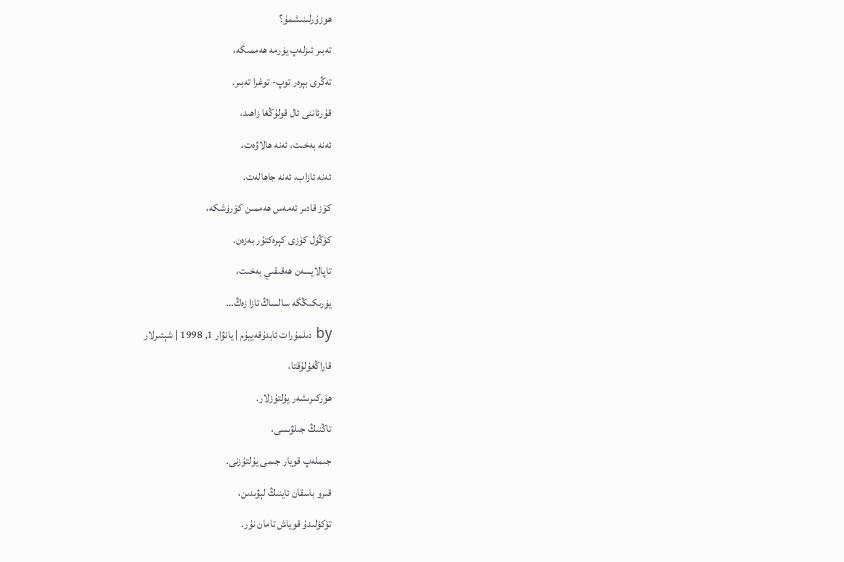ھوزۇرلىنىشمۇ؟
تەبىر ئىزلەپ يۈرمە ھەممىگە،
تەڭرى بېرەر توپ- توغرا تەبىر.
قۇرئاننى ئال قولۇڭغا زاھىد،
ئەنە بەخىت، ئەنە ھالاۋەت،
ئەنە ئازاب، ئەنە جاھالەت.
كۆز قادىر ئەمەس ھەممىن كۆرۈشكە،
كۆڭۈل كۆزى كېرەكتۇر بەزەن.
تاپالايسەن ھەقىقىي بەخىت،
يۈرىكىڭگە سالساڭ تازا زەڭ…
by دىلمۇرات ئابدۇقەييۇم | يانۋار 1, 1998 | شېئىرلار
قاراڭغۇلۇقتا،
ھۆركىرىشەر يۇلتۇزلار.
تاڭنىڭ جىلۋىسى،
جىملەپ قويار جىمى يۇلتۇزنى.
قىرو باسقان ئاينىڭ لېۋىدىن،
تۆكۈلىدۇ قوياش تامان نۇر.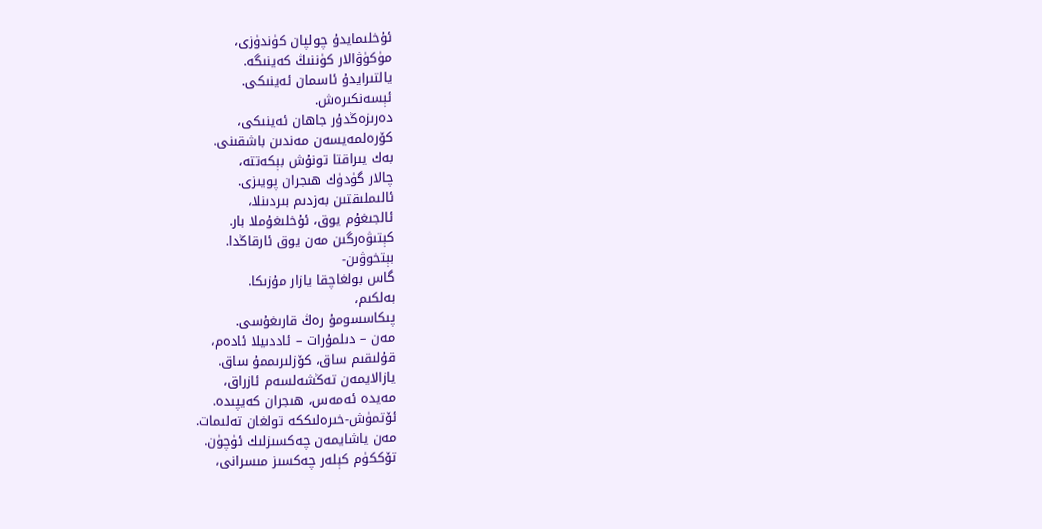ئۇخلىمايدۇ چولپان كۈندۈزى،
مۈكۈۋالار كۈننىڭ كەينىگە.
يالتىرايدۇ ئاسمان ئەينىكى.
ئېسەنكىرەش.
دەرىزەڭدۇر جاھان ئەينىكى،
كۆرەلمەيسەن مەندىن باشقىنى.
بەك يىراقتا تونۇش بېكەتتە،
چالار گۈدۈك ھىجران پويىزى.
ئالىملىقتىن بەزدىم بىردىنلا،
ئالجىغۇم يوق، ئۇخلىغۇملا بار.
كېتىۋەرگىن مەن يوق ئارقاڭدا.
بېتخوۋىن-
گاس بولغاچقا يازار مۇزىكا.
بەلكىم،
پىكاسسومۇ رەڭ قارىغۇسى.
مەن – دىلمۇرات – ئاددىيلا ئادەم،
قۇلىقىم ساق، كۆزلىرىممۇ ساق.
يازالايمەن تەڭشەلسەم ئازراق،
مەيدە ئەمەس، ھىجران كەيپىدە.
ئۆتمۈش-خىرەلىككە تولغان تەلىمات.
مەن ياشايمەن چەكسىزلىك ئۈچۈن.
تۆككۈم كېلەر چەكسىز مىسرانى،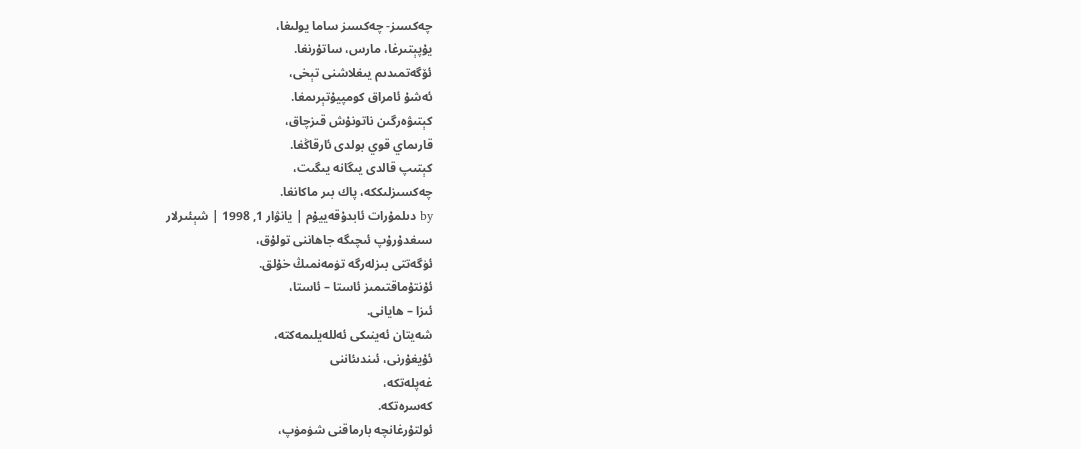چەكسىز- چەكسىز ساما يولىغا،
يۇپېتىرغا، مارس، ساتۇرنغا.
ئۆگەتمىدىم يىغلاشنى تېخى،
ئەشۇ ئامراق كومپيۇتېرىمغا.
كېتىۋەرگىن ناتونۇش قىزچاق،
قارىماي قوي بولدى ئارقاڭغا.
كېتىپ قالدى يىگانە يىگىت،
چەكسىزلىككە، پاك بىر ماكانغا.
by دىلمۇرات ئابدۇقەييۇم | يانۋار 1, 1998 | شېئىرلار
سىغدۇرۇپ ئىچىگە جاھاننى تولۇق،
ئۈگەتتى بىزلەرگە تۈمەنمىڭ خۇلق.
ئۇنتۇماقتىمىز ئاستا – ئاستا،
ئىزا – ھايانى.
شەيتان ئەينىكى ئەللەيلىمەكتە،
ئۇيغۇرنى، ئىندىئاننى
غەپلەتكە،
كەسرەتكە.
ئولتۇرغانچە بارماقنى شۈمۈپ،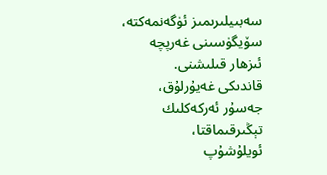سەبىيلىرىمىز ئۈگەنمەكتە،
سۆيگۈسىنى غەرپچە
ئىزھار قىلىشنى.
قاندىكى غەيۇرلۇق،
جەسۇر ئەركەكلىك
تېڭىرقىماقتا،
ئويلۇشۇپ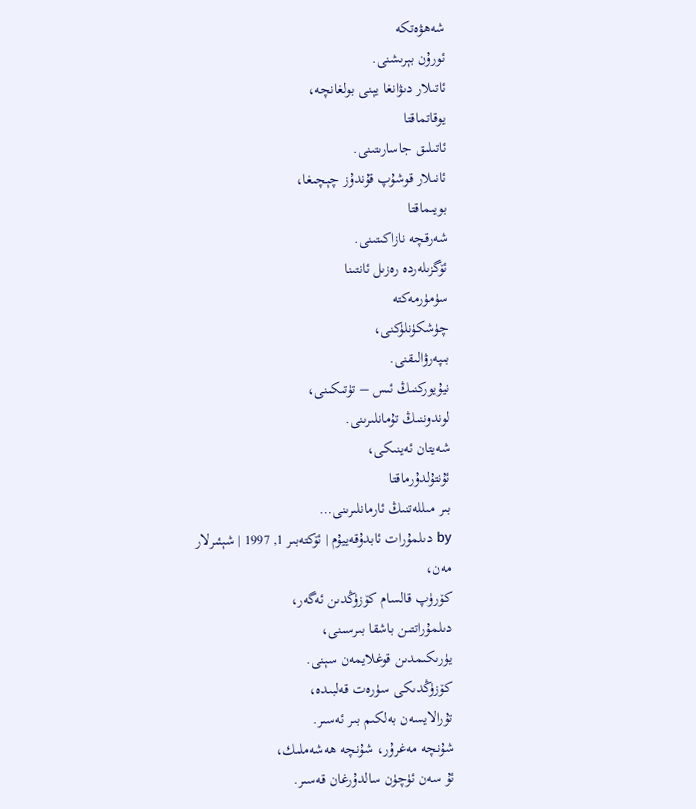شەھۋەتكە
ئورۇن بېرىشنى.
ئاتىلار دىۋانغا يېنى بولغانچە،
يوقاتماقتا
ئاتىلىق جاسارىتىنى.
ئانىلار قوشۇپ قۇندۇز چېچىغا،
بويىماقتا
شەرقچە نازاكىتىنى.
ئۆگزىلەردە رەزىل ئانتىنا
سۈمۈرمەكتە
چۈشكۈنلۈكنى،
بىپەرۋالىقنى.
نيۇيوركنىڭ ئىس – تۈتىكىنى،
لوندوننىڭ تۇمانلىرىنى.
شەيتان ئەينىكى،
ئۇنتۇلدۇرماقتا
بىر مىللەتنىڭ ئارمانلىرىنى…
by دىلمۇرات ئابدۇقەييۇم | ئۆكتەبىر 1, 1997 | شېئىرلار
مەن،
كۆرۈپ قالسام كۆزۈڭدىن ئەگەر،
دىلمۇراتتىن باشقا بىرسىنى،
يۈرىكىمدىن قوغلايمەن سېنى.
كۆزۈڭدىكى سۈرەت قەلبىدە،
تۇرالايسەن بەلكىم بىر ئەسىر.
شۇنچە مەغرۇر، شۇنچە ھەشەملىك،
ئۇ سەن ئۈچۈن سالدۇرغان قەسىر.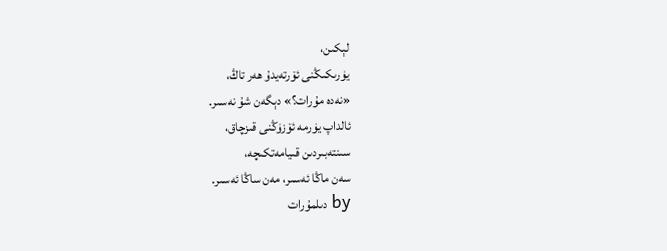لېكىن،
يۈرىكىڭنى ئۆرتەيدۇ ھەر تاڭ،
«نەدە مۇرات؟» دېگەن شۇ نەسىر.
ئالداپ يۈرمە ئۆزۈڭنى قىزچاق،
سىنتەبىردىن قىيامەتكىچە،
سەن ماڭا ئەسىر، مەن ساڭا ئەسىر.
by دىلمۇرات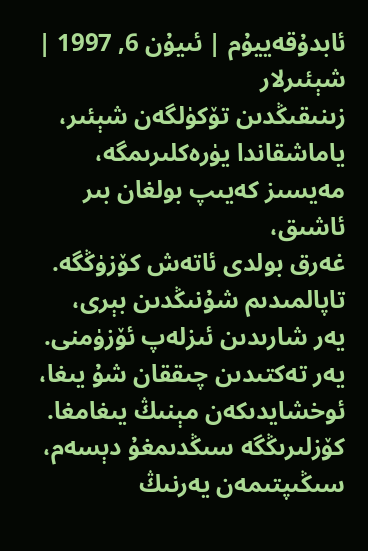ئابدۇقەييۇم | ئىيۇن 6, 1997 | شېئىرلار
زىنىقىڭدىن تۆكۈلگەن شېئىر،
ياماشقاندا يۈرەكلىرىمگە،
مەيسىز كەيىپ بولغان بىر ئاشىق،
غەرق بولدى ئاتەش كۆزۈڭگە.
تاپالمىدىم شۇنىڭدىن بېرى،
يەر شارىدىن ئىزلەپ ئۆزۈمنى.
يەر تەكتىدىن چىققان شۇ يىغا،
ئوخشايدىكەن مېنىڭ يىغامغا.
كۆزلىرىڭگە سىڭدىمغۇ دېسەم،
سىڭىپتىمەن يەرنىڭ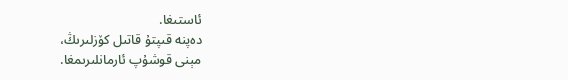ئاستىغا.
دەپنە قىپتۇ قاتىل كۆزلىرىڭ،
مېنى قوشۇپ ئارمانلىرىمغا.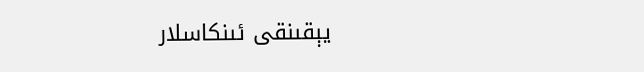يېقىنقى ئىنكاسلار